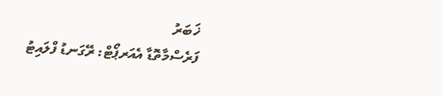ޚަބަރު
ފަރެސްމާތޮޑާ އެއަރޕޯޓް: ރޭގަނޑު ފްލައިޓު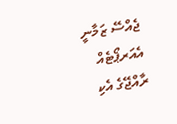ޖެއްސޭ ޒަމާނީ އެއަރޕޯޓެއް
ރާއްޖޭގެ އެކި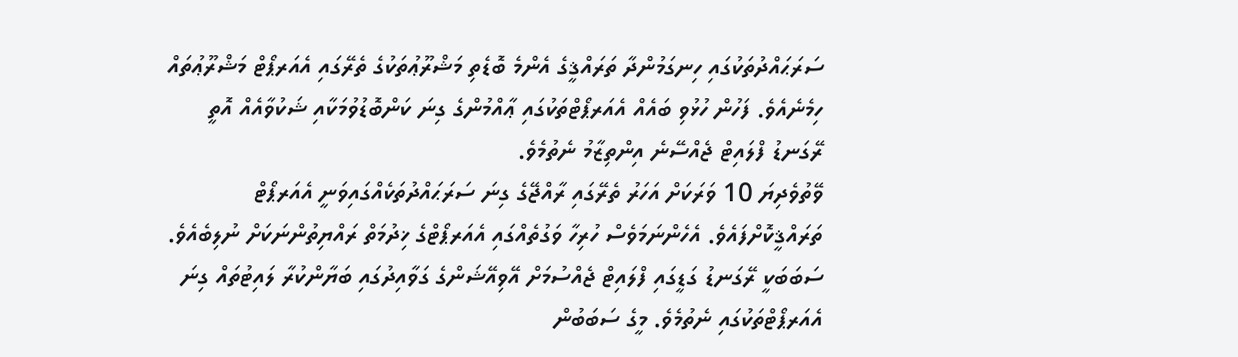ސަރަޙައްދުތަކުގައި ހިނގަމުންދާ ތަރައްޤީގެ އެންމެ ބޮޑެތި މަޝްރޫޢުތަކުގެ ތެރޭގައި އެއަރޕޯޓް މަޝްރޫޢުތައް ހިމެނެއެވެ. ފަހުން ހުޅުވި ބައެއް އެއަރޕޯޓްތަކުގައި ޢާއްމުންގެ ގިނަ ކަންބޮޑުވުމަކާއި ޝަކުވާއެއް އޮތީ ރޭގަނޑު ފްލައިޓް ޖެއްސޭނެ އިންތިޒާމު ނެތުމެވެ.
ވޭތުވެދިޔަ 10 ވަރަކަށް އަހަރު ތެރޭގައި ރާއްޖޭގެ ގިނަ ސަރަޙައްދުތަކެއްގައިވަނީ އެއަރޕޯޓް ތަރައްޤީކޮށްފައެވެ. އެހެންނަމަވެސް ހުރިހާ ވަގުތެއްގައި އެއަރޕޯޓްގެ ޚިދުމަތް ރައްޔިތުންނަކަށް ނުލިބެއެވެ. ސަބަބަކީ ރޭގަނޑު ގަޑީގައި ފްލައިޓް ޖެއްސުމަށް އޭވިއޭޝަންގެ ގަވާއިދުގައި ބަޔާންކުރާ ލައިޓުތައް ގިނަ އެއަރޕޯޓްތަކުގައި ނެތުމެވެ. މީގެ ސަބަބުން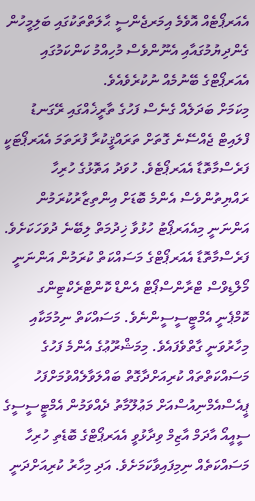އެއަރޕޯޓެއް އޮވެމެ އިމަރޖެންސީ ޙާލަތްތަކުގައި ބަލިމީހުން ގެންދިޔުމުގައާއި އެނޫންވެސް މުހިއްމު ކަންކަމުގައި އެއަރޕޯޓްގެ ބޭނުމެއް ނުކުރެވެއެވެ.
މިކަމަށް ބަދަލެއް ގެނެސް ފަހުގެ ތާރީޚެއްގައި ރޭގަނޑު ފްލައިޓް ޖެއްސޭނެ ގޮތަށް ތަރައްޤީކުރާ ފުރަތަމަ އެއަރޕޯޓަކީ ފަރެސްމާތޮޑާ އެއަރޕޯޓެވެ. ހުވަދު އަތޮޅުގެ ހުރިހާ ރައްޔިތުންވެސް އެންމެ ބޮޑަށް އިންތިޒާރުކުރަމުން އަންނަނީ މިއެއަރޕޯޓު ހުޅުވާ ޚިދުމަތް ލިބޭނެ ދުވަހަކަށެވެ.
ފަރެސްމާތޮޑާ އެއަރޕޯޓްގެ މަސައްކަތް ކުރަމުން އަންނަނީ މޯލްޑިވްސް ޓްރާންސްޕޯޓް އެންޑް ކޮންޓްރެކްޓިންގ ކޮމްޕެނީ އެމްޓީސީސީންނެވެ. މަސައްކަތް ނިމުމަކާއި މިހާރުވަނީ ގާތްވެފައެވެ. މިމަޝްރޫޢުގެ އެންމެ ފަހުގެ މަސައްކަތްތައް ކުރިއަށްދާގޮތް ބައްލަވާލެއްވުމަށްފަހު ޕީއެސްއެމްނިއުސްއަށް މަޢުލޫމާތު ދެއްވަމުން އެމްޓީސީސީގެ ސީއީއޯ އާދަމް އާޒިމް ވިދާޅުވީ އެއަރޕޯޓްގެ ބޮޑެތި ހުރިހާ މަސައްކަތެއް ނިމިފައިވާކަމަށެވެ. އަދި މިހާރު ކުރިއަށްދަނީ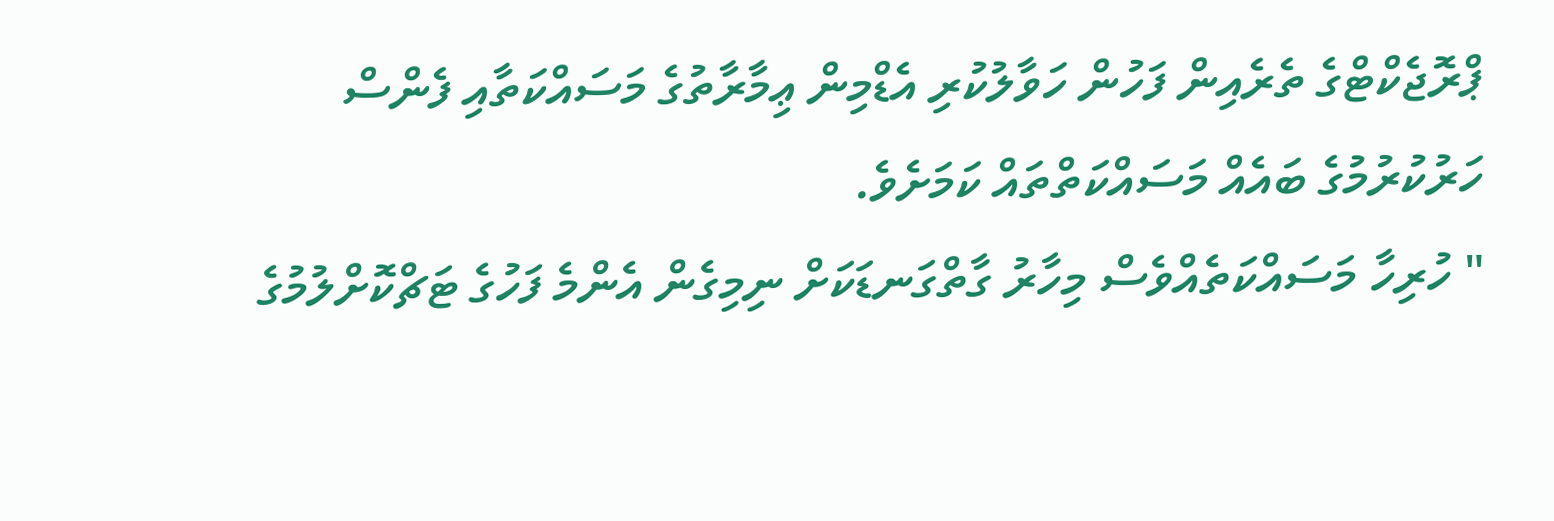ޕްރޮޖެކްޓްގެ ތެރެއިން ފަހުން ހަވާލުކުރި އެޑްމިން ޢިމާރާތުގެ މަސައްކަތާއި ފެންސް ހަރުކުރުމުގެ ބައެއް މަސައްކަތްތައް ކަމަށެވެ.
" ހުރިހާ މަސައްކަތެއްވެސް މިހާރު ގާތްގަނޑަކަށް ނިމިގެން އެންމެ ފަހުގެ ޓަޗްކޮށްލުމުގެ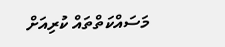މަސައްކަތްތައް ކުރިއަށް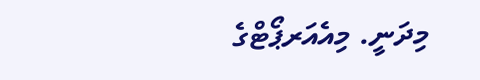މިދަނީ. މިއެއަރޕޯޓްގެ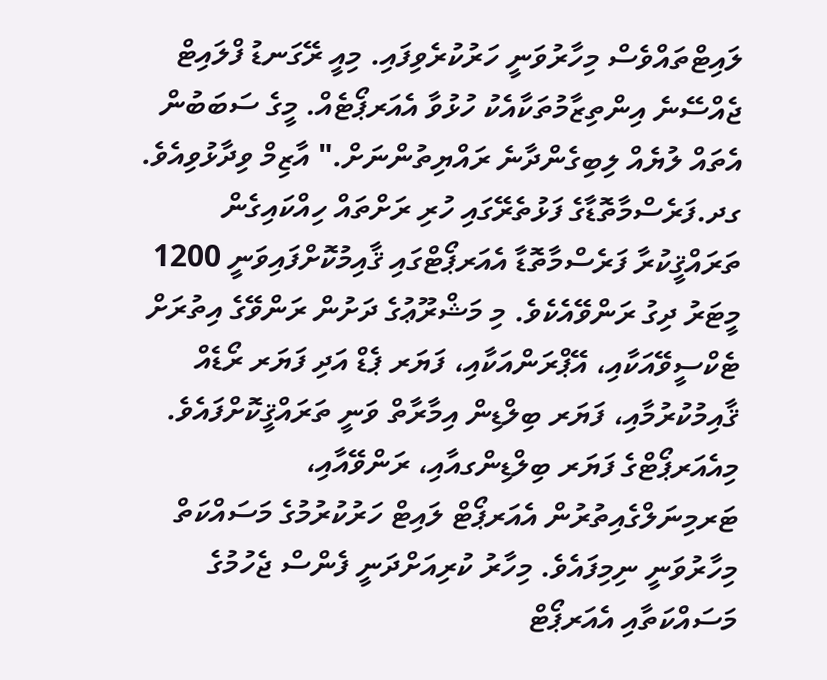ލައިޓްތައްވެސް މިހާރުވަނީ ހަރުކުރެވިފައި. މިއީ ރޭގަނޑު ފްލައިޓް ޖެއްސޭނެ އިންތިޒާމުތަކާއެކު ހުޅުވާ އެއަރޕޯޓެއް. މީގެ ސަބަބުން އެތައް ލުޔެއް ލިބިގެންދާނެ ރައްޔިތުންނަށް." އާޒިމް ވިދާޅުވިއެވެ.
ގދ.ފަރެސްމާތޮޑާގެ ފަޅުތެރޭގައި ހުރި ރަށްތައް ހިއްކައިގެން ތަރައްޤީކުރާ ފަރެސްމާތޮޑާ އެއަރޕޯޓްގައި ޤާއިމުކޮށްފައިވަނީ 1200 މީޓަރު ދިގު ރަންވޭއެކެވެ. މި މަޝްރޫޢުގެ ދަށުން ރަންވޭގެ އިތުރަށް ޓެކްސީވޭއަކާއި، އޭޕްރަންއަކާއި، ފަޔަރ ޕެޑް އަދި ފަޔަރ ރޯޑެއް ޤާއިމުކުރުމާއި، ފަޔަރ ބިލްޑިން އިމާރާތް ވަނީ ތަރައްޤީކޮށްފައެވެ. މިއެއަރޕޯޓްގެ ފަޔަރ ބިލްޑިންގއާއި، ރަންވޭއާއި، ޓަރމިނަލްގެއިތުރުން އެއަރޕޯޓް ލައިޓް ހަރުކުރުމުގެ މަސައްކަތް މިހާރުވަނީ ނިމިފައެވެ. މިހާރު ކުރިއަށްދަނީ ފެންސް ޖެހުމުގެ މަސައްކަތާއި އެއަރޕޯޓް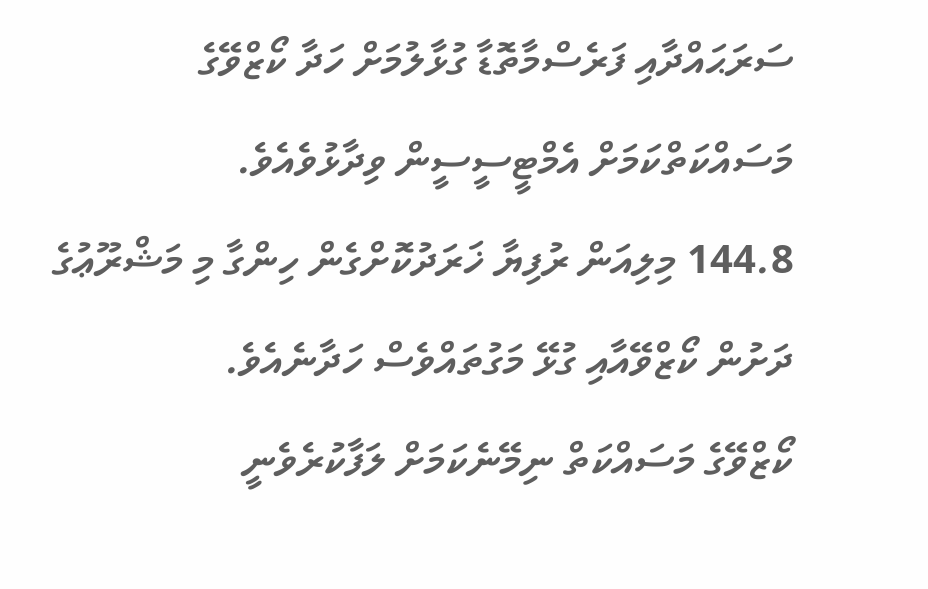ސަރަޙައްދާއި ފަރެސްމާތޮޑާ ގުޅާލުމަށް ހަދާ ކޯޒްވޭގެ މަސައްކަތްކަމަށް އެމްޓީސީސީން ވިދާޅުވެއެވެ.
144.8 މިލިއަން ރުފިޔާ ޚަރަދުކޮށްގެން ހިންގާ މި މަޝްރޫޢުގެ ދަށުން ކޯޒްވޭއާއި ގުޅޭ މަގުތައްވެސް ހަދާނެއެވެ.
ކޯޒްވޭގެ މަސައްކަތް ނިމޭނެކަމަށް ލަފާކުރެވެނީ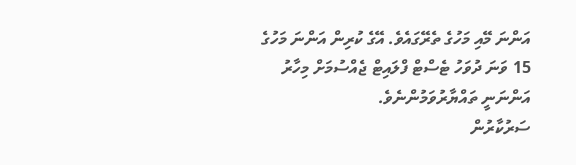އަންނަ މޭއި މަހުގެ ތެރޭގައެވެ. އޭގެ ކުރިން އަންނަ މަހުގެ 15 ވަނަ ދުވަހު ޓެސްޓް ފްލައިޓް ޖެއްސުމަށް މިހާރު އަންނަނީ ތައްޔާރުވަމުންނެވެ.
ސަރުކާރުން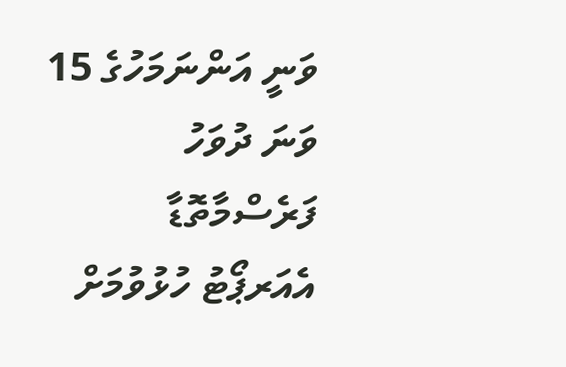ވަނީ އަންނަމަހުގެ 15 ވަނަ ދުވަހު ފަރެސްމާތޮޑާ އެއަރޕޯޓު ހުޅުވުމަށް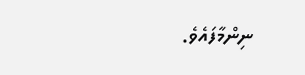ނިންމާފައެވެ.